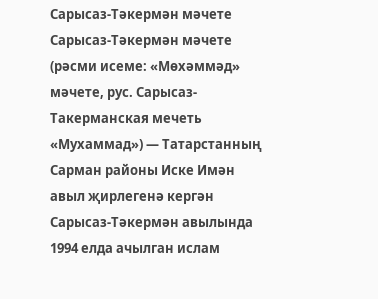Сарысаз-Тәкермән мәчете
Сарысаз-Тәкермән мәчете (рәсми исеме: «Мөхәммәд» мәчете, рус. Сарысаз-Такерманская мечеть «Мухаммад») — Татарстанның Сарман районы Иске Имән авыл җирлегенә кергән Сарысаз-Тәкермән авылында 1994 елда ачылган ислам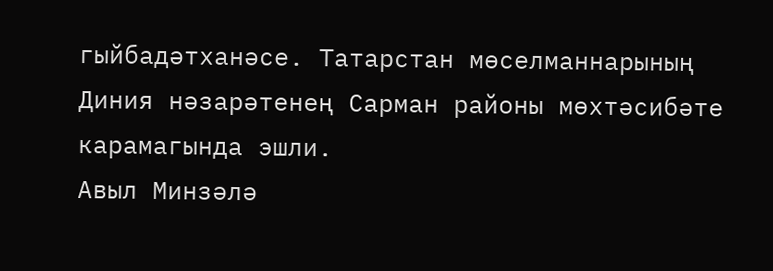гыйбадәтханәсе. Татарстан мөселманнарының Диния нәзарәтенең Сарман районы мөхтәсибәте карамагында эшли.
Авыл Минзәлә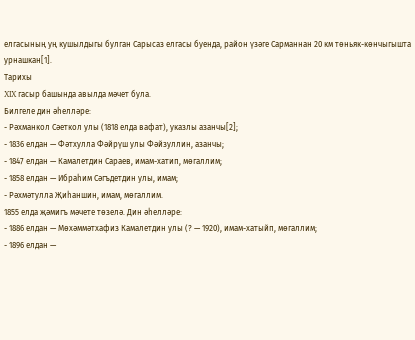елгасының уң кушылдыгы булган Сарысаз елгасы буенда, район үзәге Сарманнан 20 км төньяк-көнчыгышта урнашкан[1].
Тарихы
XIX гасыр башында авылда мәчет була.
Билгеле дин әһелләре:
- Рәхманкол Сәеткол улы (1818 елда вафат), указлы азанчы[2];
- 1836 елдан — Фәтхулла Фәйрүш улы Фәйзуллин, азанчы;
- 1847 елдан — Камалетдин Сараев, имам-хатип, мөгаллим;
- 1858 елдан — Ибраһим Сәгъдетдин улы, имам;
- Рәхмәтулла Җиһаншин, имам, мөгаллим.
1855 елда җәмигъ мәчете төзелә. Дин әһелләре:
- 1886 елдан — Мөхәммәтхафиз Камалетдин улы (? — 1920), имам-хатыйп, мөгаллим;
- 1896 елдан —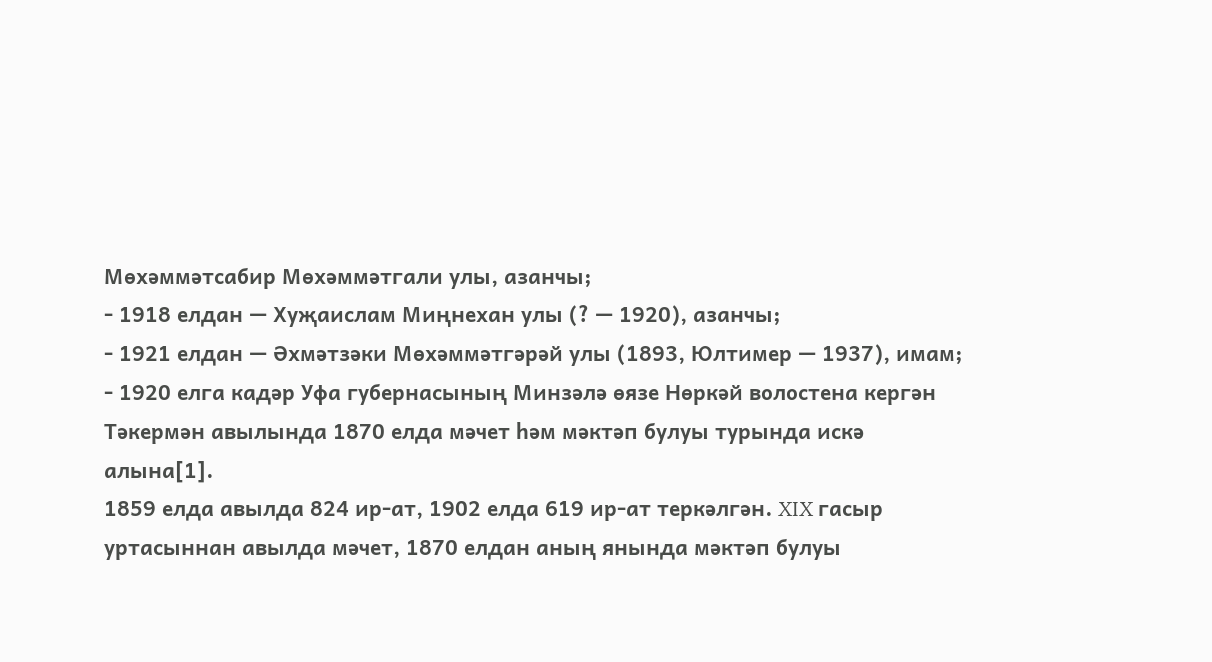Мөхәммәтсабир Мөхәммәтгали улы, азанчы;
- 1918 елдан — Хуҗаислам Миңнехан улы (? — 1920), азанчы;
- 1921 елдан — Әхмәтзәки Мөхәммәтгәрәй улы (1893, Юлтимер — 1937), имам;
- 1920 елга кадәр Уфа губернасының Минзәлә өязе Нөркәй волостена кергән Тәкермән авылында 1870 елда мәчет һәм мәктәп булуы турында искә алына[1].
1859 елда авылда 824 ир-ат, 1902 елда 619 ир-ат теркәлгән. XIX гасыр уртасыннан авылда мәчет, 1870 елдан аның янында мәктәп булуы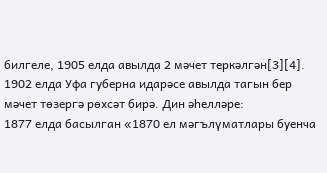билгеле, 1905 елда авылда 2 мәчет теркәлгән[3][4].
1902 елда Уфа губерна идарәсе авылда тагын бер мәчет төзергә рөхсәт бирә. Дин әһелләре:
1877 елда басылган «1870 ел мәгълүматлары буенча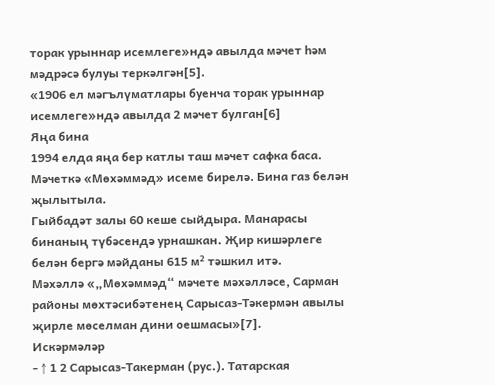торак урыннар исемлеге»ндә авылда мәчет һәм мәдрәсә булуы теркәлгән[5].
«1906 ел мәгълүматлары буенча торак урыннар исемлеге»ндә авылда 2 мәчет булган[6]
Яңа бина
1994 елда яңа бер катлы таш мәчет сафка баса.
Мәчеткә «Мөхәммәд» исеме бирелә. Бина газ белән җылытыла.
Гыйбадәт залы 60 кеше сыйдыра. Манарасы бинаның түбәсендә урнашкан. Җир кишәрлеге белән бергә мәйданы 615 м² тәшкил итә.
Мәхәллә «„Мөхәммәд“ мәчете мәхәлләсе, Сарман районы мөхтәсибәтенең Сарысаз-Тәкермән авылы җирле мөселман дини оешмасы»[7].
Искәрмәләр
- ↑ 1 2 Сарысаз-Такерман (рус.). Татарская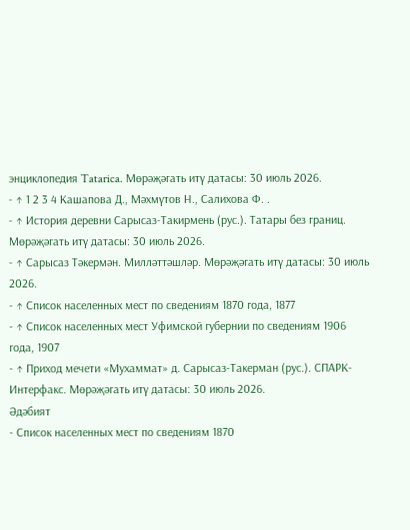энциклопедия Tatarica. Мөрәҗәгать итү датасы: 30 июль 2026.
- ↑ 1 2 3 4 Кашапова Д., Мәхмүтов Н., Салихова Ф. .
- ↑ История деревни Сарысаз-Такирмень (рус.). Татары без границ. Мөрәҗәгать итү датасы: 30 июль 2026.
- ↑ Сарысаз Тәкермән. Милләттәшләр. Мөрәҗәгать итү датасы: 30 июль 2026.
- ↑ Список населенных мест по сведениям 1870 года, 1877
- ↑ Список населенных мест Уфимской губернии по сведениям 1906 года, 1907
- ↑ Приход мечети «Мухаммат» д. Сарысаз-Такерман (рус.). СПАРК-Интерфакс. Мөрәҗәгать итү датасы: 30 июль 2026.
Әдәбият
- Список населенных мест по сведениям 1870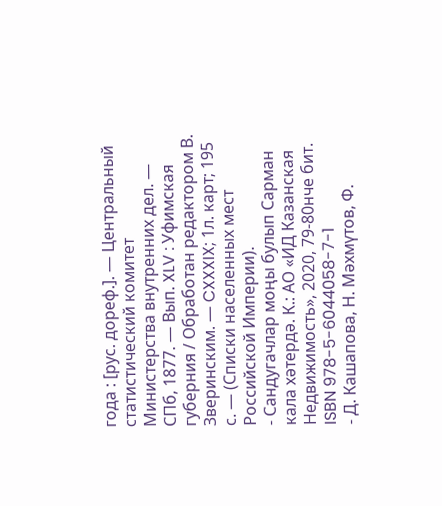года : [рус. дореф.]. — Центральный статистический комитет Министерства внутренних дел. — СПб, 1877. — Вып. XLV : Уфимская губерния / Обработан редактором В. Зверинским. — CXXXIX; 1л. карт; 195 с. — (Списки населенных мест Российской Империи).
- Сандугачлар моңы булып Сарман кала хәтердә. К.: АО «ИД Казанская Недвижимость», 2020, 79-80нче бит. ISBN 978-5-6044058-7-1
- Д. Кашапова, Н. Мәхмүтов, Ф.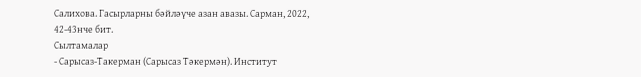Салихова. Гасырларны бәйләүче азан авазы. Сарман, 2022, 42-43нче бит.
Сылтамалар
- Сарысаз-Такерман (Сарысаз Тәкермән). Институт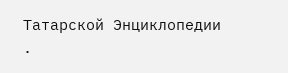Татарской Энциклопедии
.